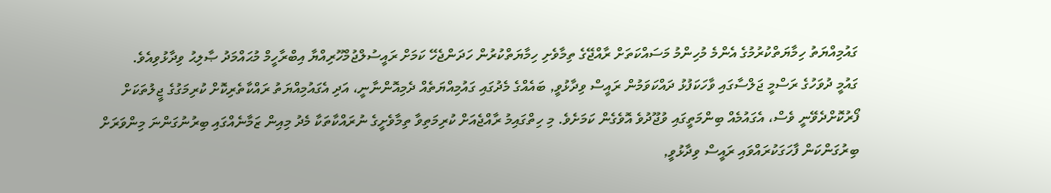ގައުމިއްޔަތު ހިމާޔަތްކުރުމުގެ އެންމެ މުހިންމު މަސައްކަތަށް ރާއްޖޭގެ ތިމާވެށި ހިމާޔަތްކުރުން ހަދަންޖެހޭ ކަމަށް ރައީސުލްޖުމްހޫރިއްޔާ އިބްރާހީމް މުޙައްމަދު ޞާލިޙު ވިދާޅުވިއެވެ.
ގައުމީ ދުވަހުގެ ރަސްމީ ޖަލްސާގައި ވާހަކަފުޅު ދައްކަވަމުން ރައީސް ވިދާޅުވީ, ބައެއްގެ މެދުގައި ގައުމިއްޔަތެއް ދެމިއޮންނާނީ، އަދި އެގައުމިއްޔަތު ރައްކާތެރިކޮށް ކުރިމަގުގެ ޖީލުތަކަށް ފޯރުކޮށްދެވޭނީ ވެސް، އެގައުމެއް ބިންމަތީގައި ވުޖޫދުވެ އޮވެގެން ކަމަށެވެ. މި ހިތްގައިމު ރާއްޖެއަށް ކުރިމަތިވާ ތިމާވެށީގެ ނުރައްކާތަކާ މެދު މިއިން ޒަމާނެއްގައި ބިރުނުގަންނަ މިންވަރަށް ބިރުގަންކަން ފާހަގަކުރައްވައި ރައީސް ވިދާޅުވީ,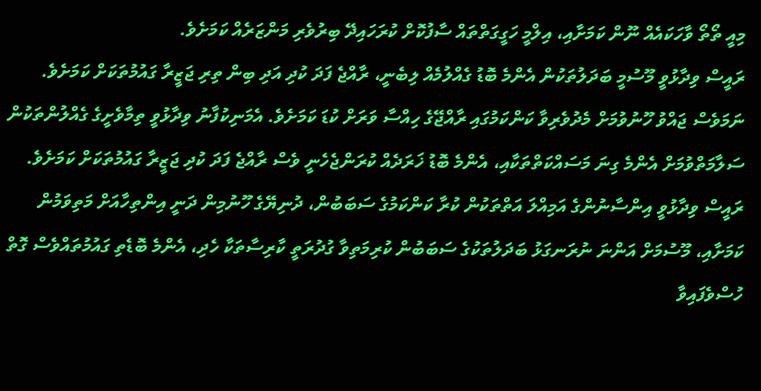މިއީ ތޯތޯ ވާހަކައެއް ނޫން ކަމަށާއި، އިލްމީ ހަގީގަތްތައް ސާފުކޮށް ކުރަހައިދޭ ބިރުވެރި މަންޒަރެއް ކަމަށެވެ.
ރައީސް ވިދާޅުވީ މޫސުމީ ބަދަލުތަކުން އެންމެ ބޮޑު ގެއްލުމެއް ލިބެނީ، ރާއްޖެ ފަދަ ކުދި އަދި ބިން ތިރި ޖަޒީރާ ގައުމުތަކަށް ކަމަށެވެ. ނަމަވެސް ޖައްވު ހޫނުވުމަށް މެދުވެރިވާ ކަންކަމުގައި ރާއްޖޭގެ ހިއްސާ ވަރަށް ކުޑަ ކަމަށެވެ. އެމަނިކުފާނު ވިދާޅުވީ ތިމާވެށީގެ ގެއްލުންތަކުން ސަލާމަތްވުމަށް އެންމެ ގިނަ މަސައްކަތްތަކާއި، އެންމެ ބޮޑު ޚަރަދެއް ކުރަންޖެހެނީ ވެސް ރާއްޖެ ފަދަ ކުދި ޖަޒީރާ ގައުމުތަކަށް ކަމަށެވެ.
ރައީސް ވިދާޅުވީ އިންސާނުންގެ އަމިއްލަ އަތްތަކުން ކުރާ ކަންކަމުގެ ސަބަބުން، ދުނިޔޭގެ ހޫނުމިން ދަނީ އިންތިހާއަށް މަތިވަމުން ކަމަށާއި، މޫސުމަށް އަންނަ ނުރަނގަޅު ބަދަލުތަކުގެ ސަބަބުން ކުރިމަތިވާ ގުދުރަތީ ކާރިސާތަކާ ހެދި، އެންމެ ބޮޑެތި ގައުމުތައްވެސް ގޮތް ހުސްވެފައިވާ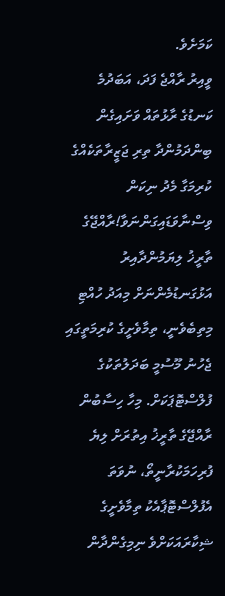ކަމަށެވެ.
ވީއިރު ރާއްޖެ ފަދަ، އަބަދުމެ ކަނޑުގެ ރާޅުތައް ވަށައިގެން ބިންދަމުންދާ ތިރި ޖަޒީރާތަކެއްގެ ކުރިމަގާ މެދު ނިކަން ވިސްނާވަޑައިގަންނަވާ!ރާއްޖޭގެ ތާރީޚު ލިޔަމުންދާއިރު އަޅުގަނޑުމެންނަށް މިއަދު ހުއްޓި މިތިބެވެނީ، ތިމާވެށީގެ ކުރިމަތީގައި ޖެހުނު މޫސުމީ ބަދަލުތަކުގެ ފުލްސްޓޮޕަކަށް. މިހާ ހިސާބުން ރާއްޖޭގެ ތާރީޚު އިތުރަށް ލިޔެ ފުރިހަމަކުރާނީތޯ، ނުވަތަ އެފުލްސްޓޮޕާއެކު ތިމާވެށީގެ ޝިކާރައަކަށްވެ ނިމިގެންދާން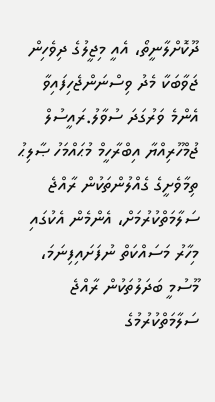ދޫކޮށްލާނީތޯ، އެއީ މިޖީލުގެ ދިވެހިން ޖަވާބަކާ މެދު ވިސްނަންޖެހިފައިވާ އެންމެ ވަރުގަދަ ސުވާލު.ރައީސުލް ޖުމްހޫރިއްޔާ އިބްރާހީމް މުޙައްމަހު ޞާލިޙު
ތިމާވެށީގެ ގެއްލުންތަކުން ރާއްޖެ ސަލާމަތްކުރުމަށް، އެންމެން އެކުގައި މިހާރު މަސައްކަތް ނުފަށައިފިނަމަ، މޫސުމީ ބަދަލުތަކުން ރާއްޖެ ސަލާމަތްކުރުމުގެ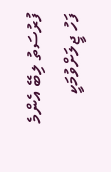ފުރުސަތު ލިބޭ އެންމެ ފަހު ޖީލަށްވުމަކީ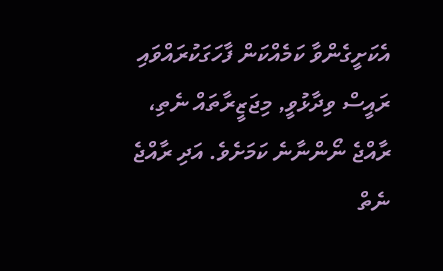އެކަށީގެންވާ ކަމެއްކަން ފާހަގަކުރައްވައި ރައީސް ވިދާޅުވީ, މިޖަޒީރާތައް ނެތި، ރާއްޖެ ނޯންނާނެ ކަމަށެވެ. އަދި ރާއްޖެ ނެތް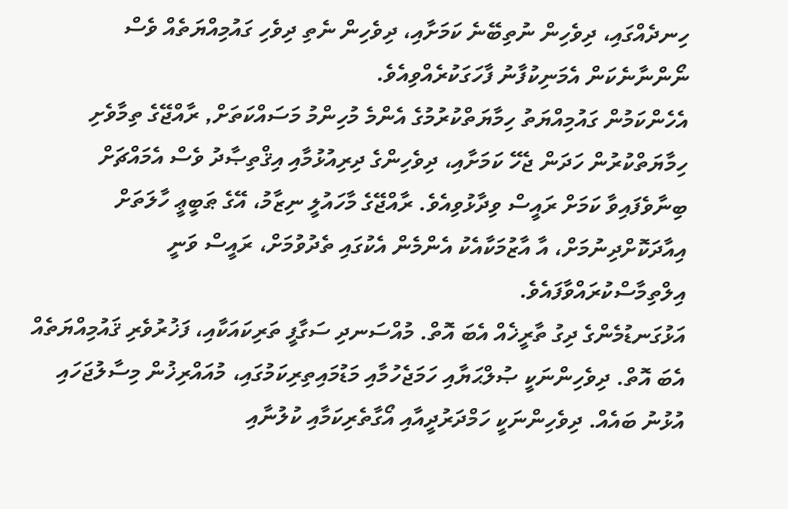ހިނދެއްގައި، ދިވެހިން ނުތިބޭނެ ކަމަށާއި، ދިވެހިން ނެތި ދިވެހި ގައުމިއްޔަތެއް ވެސް ނޯންނާނެކަން އެމަނިކުފާނު ފާހަގަކުރެއްވިއެވެ.
އެހެންކަމުން ގައުމިއްޔަތު ހިމާޔަތްކުރުމުގެ އެންމެ މުހިންމު މަސައްކަތަށް, ރާއްޖޭގެ ތިމާވެށި ހިމާޔަތްކުރުން ހަދަން ޖެހޭ ކަމަށާއި، ދިވެހިންގެ ދިރިއުޅުމާއި އިޤްތިޞާދު ވެސް އެމައްޗަށް ބިނާވެފައިވާ ކަމަށް ރައީސް ވިދާޅުވިއެވެ. ރާއްޖޭގެ މާހައުލީ ނިޒާމު، އޭގެ ޠަބީޢީ ހާލަތަށް އިއާދަކޮށްދިނުމަށް، އާ އާޒުމަކާއެކު އެންމެން އެކުގައި ތެދުވުމަށް، ރައީސް ވަނީ އިލްތިމާސްކުރައްވާފައެވެ.
އަޅުގަނޑުމެންގެ ދިގު ތާރީޚެއް އެބަ އޮތް. މުއްސަނދި ސަގާފީ ތަރިކައަކާއި، ފަޚުރުވެރި ޤައުމިއްޔަތެއް އެބަ އޮތް. ދިވެހިންނަކީ ޞުލްޙަޔާއި ހަމަޖެހުމާއި މަޑުމައިތިރިކަމުގައި، މުއައްރިޚުން މިސާލުޖަހައި އުޅުނު ބައެއް. ދިވެހިންނަކީ ހަމްދަރުދީއާއި އޯގާތެރިކަމާއި ކުލުނާއި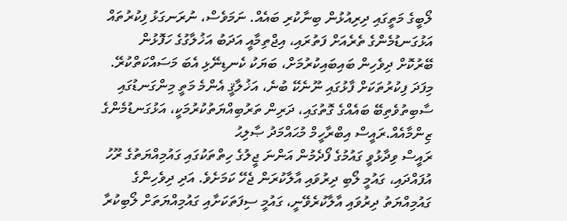ލޯބީގެ މަތީގައި ދިރިއުޅުން ބިނާކުރި ބައެއް. ނަމަވެސް، ނުރަނގަޅު ފިކުރުތައް އަޅުގަނޑުމެންގެ ތެރެއަށް ފަތުރައި، އިޖްތިމާއީ އަދަބު އަޚުލާގުގެ ހަފޮޅުން ބޭރުކޮށް ދިވެހިން ބައިބައިކުރުމަށް، ބަޔަކު ކެނޑިނޭޅި އެބަ މަސައްކަތްކުރޭ. މިފަދަ ފިކުރުތަކަށް ފާޅުގައި ނޫނެކޭ ބުނެ، އަޚުލާޤީ އެންމެ މަތީ މިންގަނޑުގައި ސާބިތުވެތިބޭ ބައެއްގެ ގޮތުގައި، ދަރިން ތަރުބިއްޔަތުކުރުމަކީ، އަޅުގަނޑުމެންގެ ޒިންމާއެއް.ރައީސް އިބްރާހީމް މުޙައްމަދު ޞާލިޙު
ރައީސް ވިދާޅުވީ ގައުމުގެ ފޯދެމުން އަންނަ ޖީލުގެ ހިތްތަކުގައި ގައުމިއްޔަތުގެ ރޫހު އުފައްދައި، ގައުމީ ލޯބި ދިރުވައި އާލާކުރަން ޖެހޭ ކަމަށެވެ. އަދި ދިވެހިންގެ ގައުމިއްޔަތު ދިރުވައި އާލާކުރެވޭނީ، ގައުމީ ސިފަތަކަށާއި ގައުމިއްޔަތަށް ލޯބިކުރާ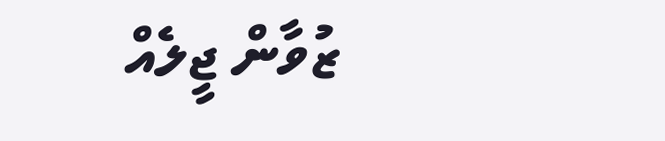ޒުވާން ޖީލެއް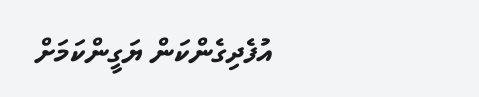އުފެދިގެންކަން ޔަގީންކަމަށް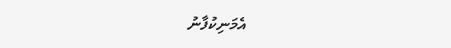އެމަނިކުފާނު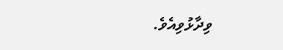ވިދާޅުވިއެވެ.